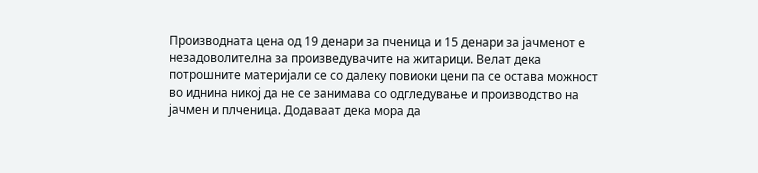Производната цена од 19 денари за пченица и 15 денари за јачменот е незадоволителна за произведувачите на житарици. Велат дека потрошните материјали се со далеку повиоки цени па се остава можност во иднина никој да не се занимава со одгледување и производство на јачмен и плченица. Додаваат дека мора да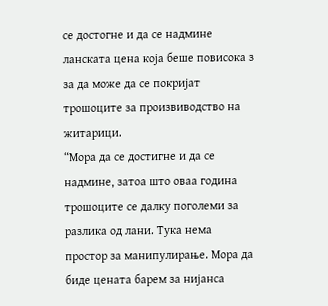се достогне и да се надмине ланската цена која беше повисока з за да може да се покријат трошоците за произвиводство на житарици.
“Мора да се достигне и да се надмине, затоа што оваа година трошоците се далку поголеми за разлика од лани. Тука нема простор за манипулирање. Мора да биде цената барем за нијанса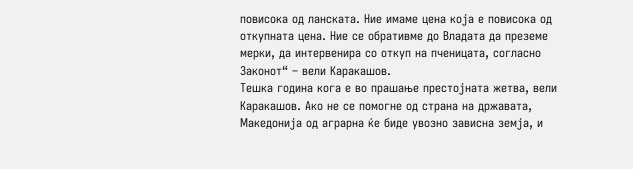повисока од ланската. Ние имаме цена која е повисока од откупната цена. Ние се обративме до Владата да преземе мерки, да интервенира со откуп на пченицата, согласно Законот“ – вели Каракашов.
Тешка година кога е во прашање престојната жетва, вели Каракашов. Ако не се помогне од страна на државата, Македонија од аграрна ќе биде увозно зависна земја, и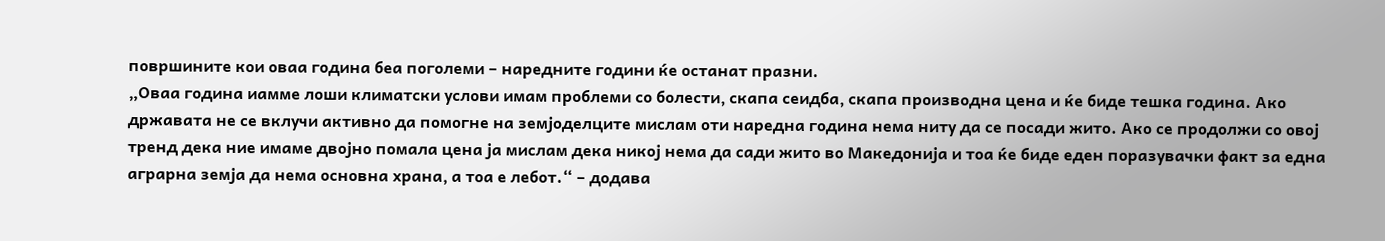површините кои оваа година беа поголеми – наредните години ќе останат празни.
„Оваа година иамме лоши климатски услови имам проблеми со болести, скапа сеидба, скапа производна цена и ќе биде тешка година. Ако државата не се вклучи активно да помогне на земјоделците мислам оти наредна година нема ниту да се посади жито. Ако се продолжи со овој тренд дека ние имаме двојно помала цена ја мислам дека никој нема да сади жито во Македонија и тоа ќе биде еден поразувачки факт за една аграрна земја да нема основна храна, а тоа е лебот.“ – додава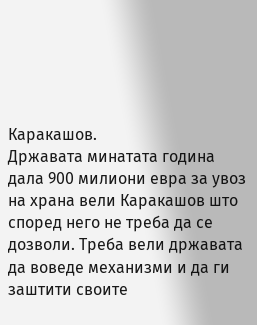Каракашов.
Државата минатата година дала 900 милиони евра за увоз на храна вели Каракашов што според него не треба да се дозволи. Треба вели државата да воведе механизми и да ги заштити своите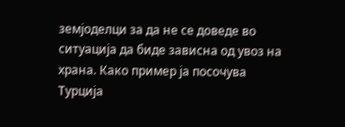земјоделци за да не се доведе во ситуација да биде зависна од увоз на храна. Како пример ја посочува Турција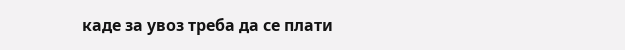каде за увоз треба да се плати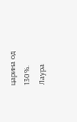царина од 130%.
Лаура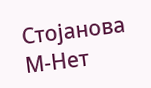Стојанова М-Нет